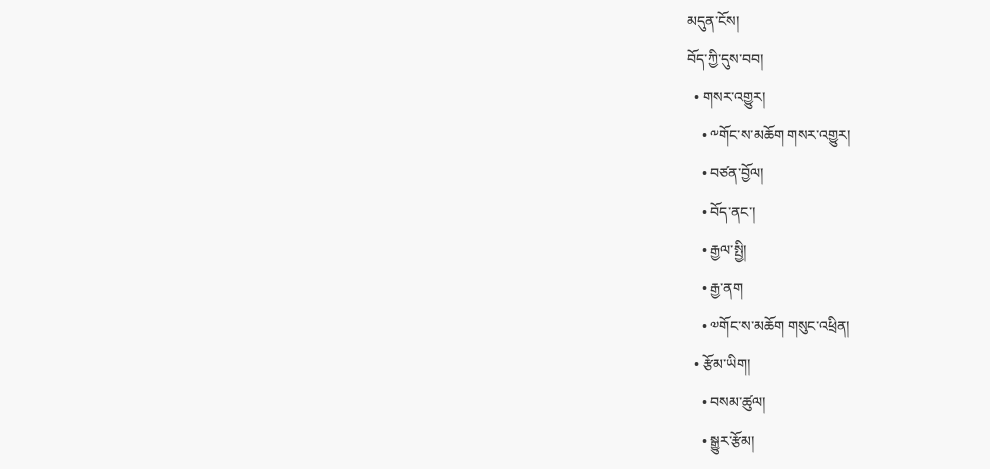མདུན་ངོས།
བོད་ཀྱི་དུས་བབ།
  • གསར་འགྱུར།
    • ༸གོང་ས་མཆོག གསར་འགྱུར།
    • བཙན་བྱོལ།
    • བོད་ནང་།
    • རྒྱལ་སྤྱི།
    • རྒྱ་ནག
    • ༧གོང་ས་མཆོག གསུང་འཕྲིན།
  • རྩོམ་ཡིག།
    • བསམ་ཚུལ།
    • སྒྱུར་རྩོམ།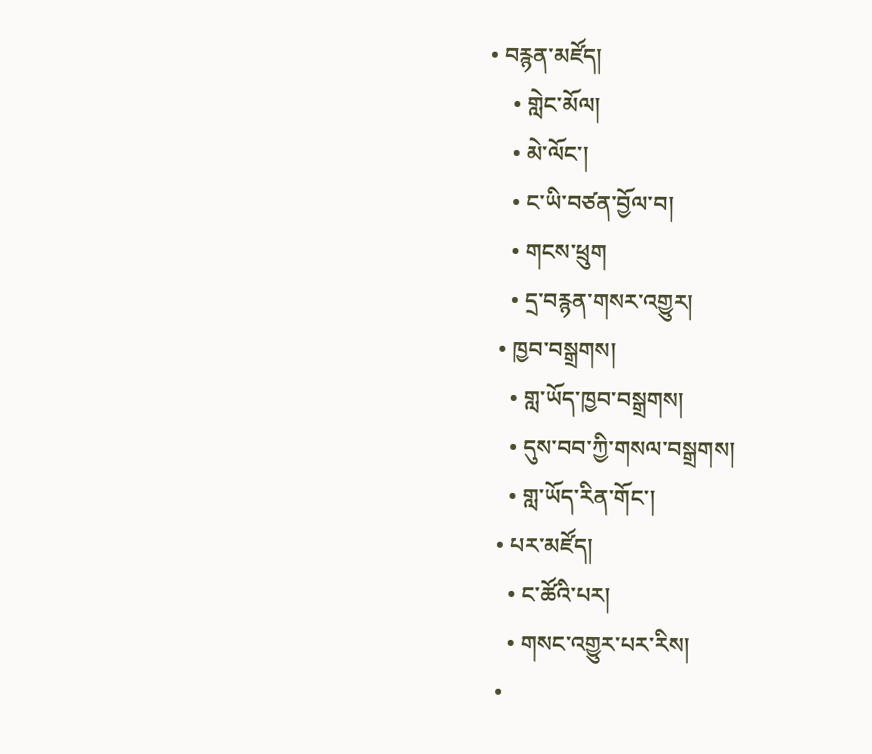• བརྙན་མཛོད།
    • གླེང་མོལ།
    • མེ་ལོང་།
    • ང་ཡི་བཙན་བྱོལ་བ།
    • གངས་ཕྲུག
    • དྲ་བརྙན་གསར་འགྱུར།
  • ཁྱབ་བསྒྲགས།
    • གླ་ཡོད་ཁྱབ་བསྒྲགས།
    • དུས་བབ་ཀྱི་གསལ་བསྒྲགས།
    • གླ་ཡོད་རིན་གོང་།
  • པར་མཛོད།
    • ང་ཚོའི་པར།
    • གསང་འགྱུར་པར་རིས།
  •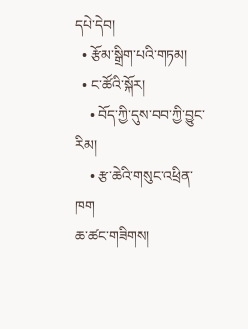དཔེ་དེབ།
  • རྩོམ་སྒྲིག་པའི་གཏམ།
  • ང་ཚོའི་སྐོར།
    • བོད་ཀྱི་དུས་བབ་ཀྱི་བྱུང་རིམ།
    • རྩ་ཆེའི་གསུང་འཕྲིན་ཁག
ཆ་ཚང་གཟིགས།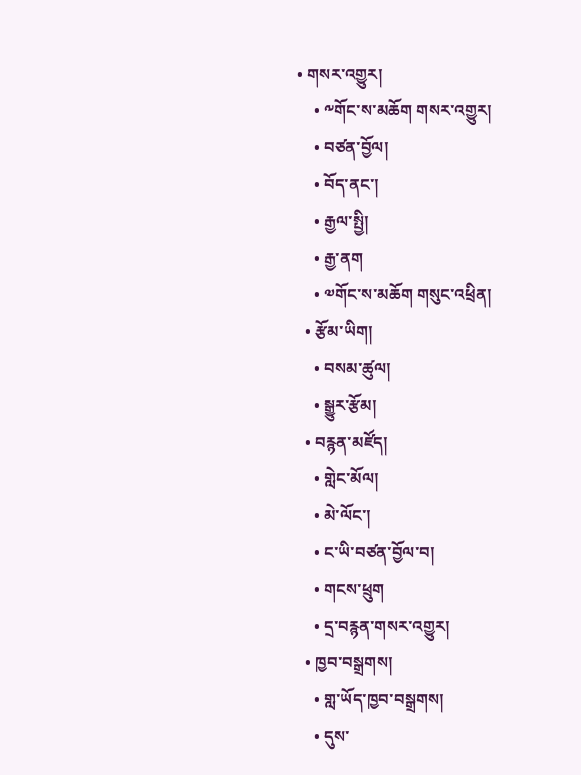• གསར་འགྱུར།
    • ༸གོང་ས་མཆོག གསར་འགྱུར།
    • བཙན་བྱོལ།
    • བོད་ནང་།
    • རྒྱལ་སྤྱི།
    • རྒྱ་ནག
    • ༧གོང་ས་མཆོག གསུང་འཕྲིན།
  • རྩོམ་ཡིག།
    • བསམ་ཚུལ།
    • སྒྱུར་རྩོམ།
  • བརྙན་མཛོད།
    • གླེང་མོལ།
    • མེ་ལོང་།
    • ང་ཡི་བཙན་བྱོལ་བ།
    • གངས་ཕྲུག
    • དྲ་བརྙན་གསར་འགྱུར།
  • ཁྱབ་བསྒྲགས།
    • གླ་ཡོད་ཁྱབ་བསྒྲགས།
    • དུས་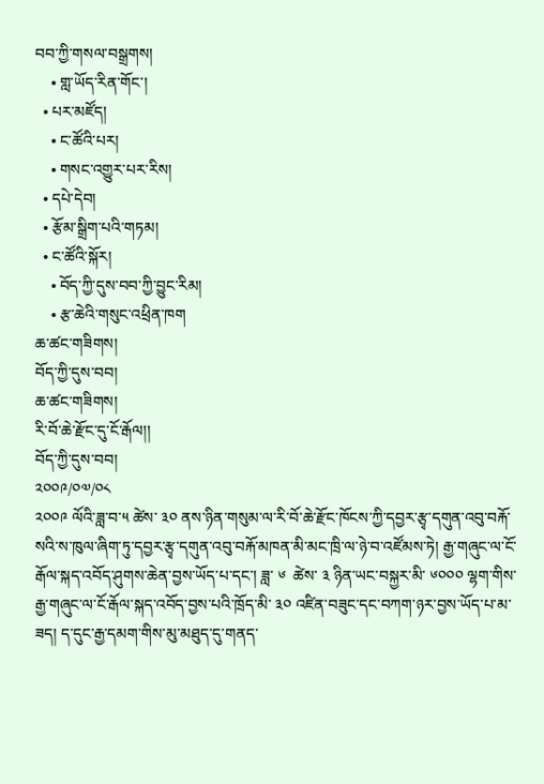བབ་ཀྱི་གསལ་བསྒྲགས།
    • གླ་ཡོད་རིན་གོང་།
  • པར་མཛོད།
    • ང་ཚོའི་པར།
    • གསང་འགྱུར་པར་རིས།
  • དཔེ་དེབ།
  • རྩོམ་སྒྲིག་པའི་གཏམ།
  • ང་ཚོའི་སྐོར།
    • བོད་ཀྱི་དུས་བབ་ཀྱི་བྱུང་རིམ།
    • རྩ་ཆེའི་གསུང་འཕྲིན་ཁག
ཆ་ཚང་གཟིགས།
བོད་ཀྱི་དུས་བབ།
ཆ་ཚང་གཟིགས།
རི་བོ་ཆེ་རྫོང་དུ་ངོ་རྒོལ།།
བོད་ཀྱི་དུས་བབ།
༢༠༠༩/༠༧/༠༨
༢༠༠༩ ལོའི་ཟླ་བ་༥ ཚེས་ ༣༠ ནས་ཉིན་གསུམ་ལ་རི་བོ་ཆེ་རྫོང་ཁོངས་ཀྱི་དབྱར་རྩྭ་དགུན་འབུ་བརྐོ་སའི་ས་ཁུལ་ཞིག་ཏུ་དབྱར་རྩྭ་དགུན་འབུ་བརྐོ་མཁན་མི་མང་ཁྲི་ལ་ཉེ་བ་འཛོམས་ཏེ། རྒྱ་གཞུང་ལ་ངོ་རྒོལ་སྐད་འབོད་ཤུགས་ཆེན་བྱས་ཡོད་པ་དང་། ཟླ་ ༦  ཚེས་ ༣ ཉིན་ཡང་བསྐྱར་མི་ ༦༠༠༠ ལྷག་གིས་རྒྱ་གཞུང་ལ་ངོ་རྒོལ་སྐད་འབོད་བྱས་པའི་ཁྲོད་མི་ ༣༠ འཛིན་བཟུང་དང་བཀག་ཉར་བྱས་ཡོད་པ་མ་ཟད། ད་དུང་རྒྱ་དམག་གིས་མུ་མཐུད་དུ་གནད་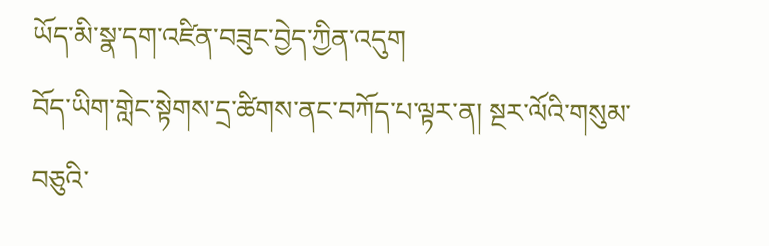ཡོད་མི་སྣ་དག་འཛིན་བཟུང་བྱེད་ཀྱིན་འདུག
བོད་ཡིག་གླེང་སྟེགས་དྲ་ཚིགས་ནང་བཀོད་པ་ལྟར་ན། སྔར་ལོའི་གསུམ་བཅུའི་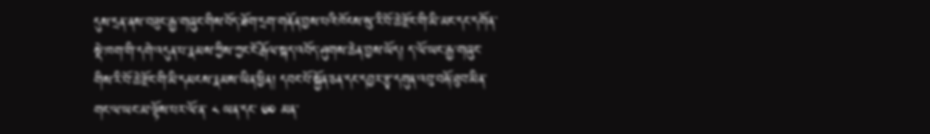དུས་དྲན་ནས་བཟུང་རྒྱ་གཞུང་གིས་བོད་ཐོག་དྲག་གནོན་བྱས་པའི་ཁོངས་སུ་རི་བོ་ཆེ་རྫོང་གི་མི་མང་དང་དགོན་སྡེ་ཁག་གི་དགེ་འདུན་པ་རྣམས་ཀྱིས་ཀྱང་ངོ་རྒོལ་སྐད་འབོད་ཤུགས་ཆེན་བྱས་ཡོད། ད་ལོ་ཡང་རྒྱ་གཞུང་གིས་རི་བོ་ཆེ་རྫོང་གི་མི་དམངས་རྣམས་ཡིན་ཕྱིན། དབང་པོ་སྐྱོན་ཅན་དང་དབྱར་རྩྭ་དགུན་འབུ་བརྐོ་ཐུབ་མིན་གང་ལ་ཡང་མ་ལྟོས་པར་ལོ་ན་ ༨ ཡན་དང་ ༦༠ མན་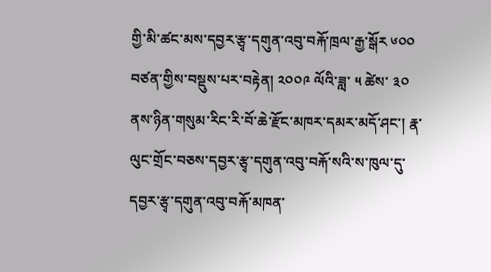གྱི་མི་ཚང་མས་དབྱར་རྩྭ་དགུན་འབུ་བརྐོ་ཁྲལ་རྒྱ་སྒོར ༦༠༠ བཙན་གྱིས་བསྡུས་པར་བརྟེན། ༢༠༠༩ ལོའི་ཟླ་ ༥ ཚེས་ ༣༠ ནས་ཉིན་གསུམ་རིང་རི་བོ་ཆེ་རྫོང་མཁར་དམར་མདོ་ཤང་། རྣ་ལུང་གྲོང་བཅས་དབྱར་རྩྭ་དགུན་འབུ་བརྐོ་སའི་ས་ཁུལ་དུ་དབྱར་རྩྭ་དགུན་འབུ་བརྐོ་མཁན་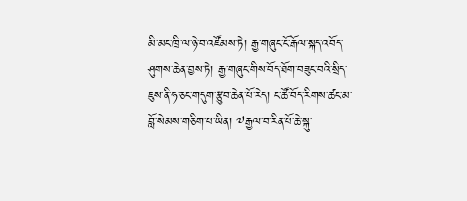མི་མང་ཁྲི་ལ་ཉེ་བ་འཛོམས་ཏེ། རྒྱ་གཞུང་ངོ་རྒོལ་སྐད་འབོད་ཤུགས་ཆེན་བྱས་ཏེ། རྒྱ་གཞུང་གིས་བོད་ཐོག་བཟུང་བའི་སྲིད་ཇུས་ནི་ཧ་ཅང་གདུག་རྩུབ་ཆེན་པོ་རེད། ང་ཚོ་བོད་རིགས་ཚང་མ་བློ་སེམས་གཅིག་པ་ཡིན། ༧རྒྱལ་བ་རིན་པོ་ཆེ་སྐུ་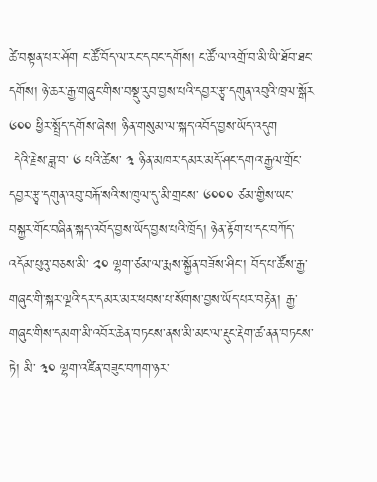ཚེ་བསྟན་པར་ཤོག ང་ཚོ་བོད་ལ་རང་དབང་དགོས། ང་ཚོ་ལ་འགྲོ་བ་མི་ཡི་ཐོབ་ཐང་དགོས། ཉེ་ཆར་རྒྱ་གཞུང་གིས་བསྡུ་རུབ་བྱས་པའི་དབྱར་རྩྭ་དགུན་འབུའི་ཁྲལ་སྒོར ༦༠༠ ཕྱིར་སྤྲོད་དགོས་ཞེས། ཉིན་གསུམ་ལ་སྐད་འབོད་བྱས་ཡོད་འདུག
 དེའི་རྗེས་ཟླ་བ་ ༦ པའི་ཚེས་ ༣ ཉིན་མཁར་དམར་མདོ་ཤང་དགའ་རྒྱལ་གྲོང་དབྱར་རྩྭ་དགུན་འབུ་བརྐོ་སའི་ས་ཁུལ་དུ་མི་གྲངས་ ༦༠༠༠ ཙམ་གྱིས་ཡང་བསྐྱར་གོང་བཞིན་སྐད་འབོད་བྱས་ཡོད་བྱས་པའི་ཁྲོད། ཉེན་རྟོག་པ་དང་བཀོད་འདོམ་པུའུ་བཅས་མི་ ༢༠ ལྷག་ཙམ་ལ་རྨས་སྐྱོན་བཟོས་ཤིང་། བོད་པ་ཚོས་རྒྱ་གཞུང་གི་སྐར་ལྔའི་དར་དམར་མར་ཕབས་པ་སོགས་བྱས་ཡོད་པར་བརྟེན། རྒྱ་གཞུང་གིས་དམག་མི་འབོར་ཆེན་བཏངས་ནས་མི་མང་ལ་རྡུང་རྡེག་ཚ་ནན་བཏངས་ཏེ། མི་ ༣༠ ལྷག་འཛིན་བཟུང་བཀག་ཉར་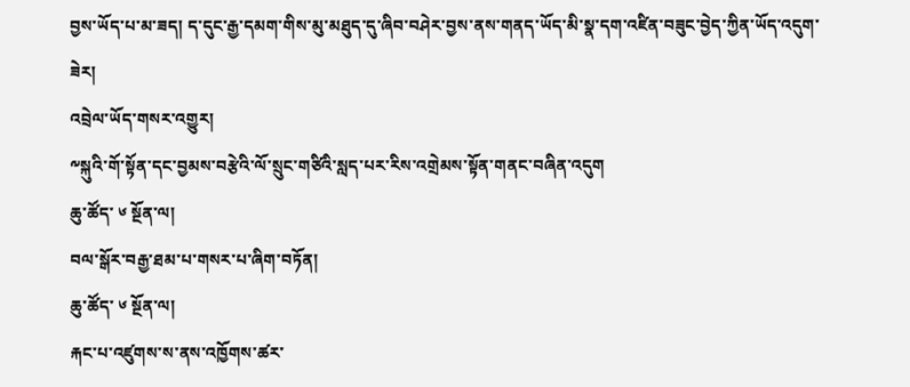བྱས་ཡོད་པ་མ་ཟད། ད་དུང་རྒྱ་དམག་གིས་མུ་མཐུད་དུ་ཞིབ་བཤེར་བྱས་ནས་གནད་ཡོད་མི་སྣ་དག་འཛིན་བཟུང་བྱེད་ཀྱིན་ཡོད་འདུག་ཟེར།
འབྲེལ་ཡོད་གསར་འགྱུར།
༸སྐུའི་གོ་སྟོན་དང་བྱམས་བརྩེའི་ལོ་སྲུང་གཙིའི་སླད་པར་རིས་འགྲེམས་སྟོན་གནང་བཞིན་འདུག
ཆུ་ཚོད་ ༦ སྔོན་ལ།
བལ་སྒོར་བརྒྱ་ཐམ་པ་གསར་པ་ཞིག་བཏོན།
ཆུ་ཚོད་ ༦ སྔོན་ལ།
རྐང་པ་འཛུགས་ས་ནས་འཁྱོགས་ཚར་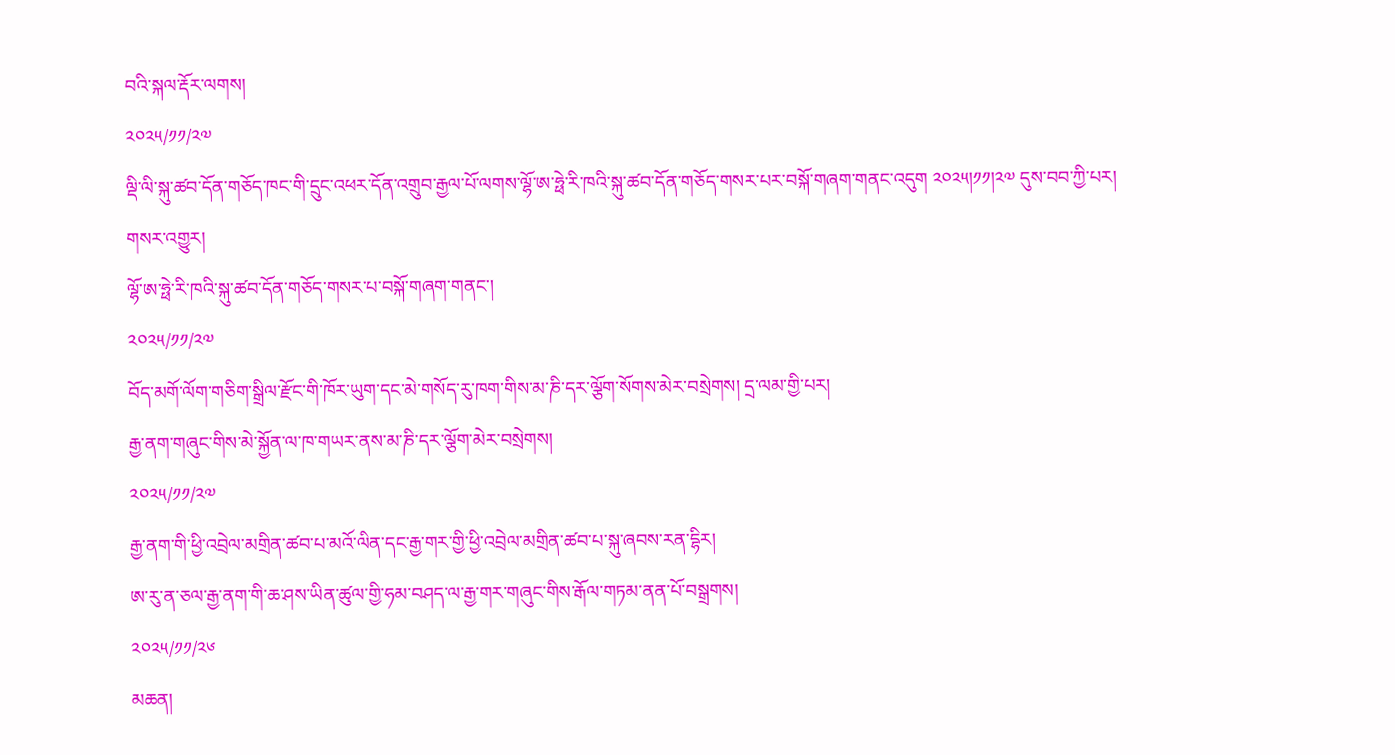བའི་སྐལ་རྡོར་ལགས།
༢༠༢༥/༡༡/༢༧
ལྡི་ལི་སྐུ་ཚབ་དོན་གཅོད་ཁང་གི་དྲུང་འཕར་དོན་འགྲུབ་རྒྱལ་པོ་ལགས་ལྷོ་ཨ་ཧྥེ་རི་ཁའི་སྐུ་ཚབ་དོན་གཅོད་གསར་པར་བསྐོ་གཞག་གནང་འདུག ༢༠༢༥།༡༡།༢༧ དུས་བབ་ཀྱི་པར།
གསར་འགྱུར།
ལྷོ་ཨ་ཧྥེ་རི་ཁའི་སྐུ་ཚབ་དོན་གཅོད་གསར་པ་བསྐོ་གཞག་གནང་།
༢༠༢༥/༡༡/༢༧
བོད་མགོ་ལོག་གཅིག་སྒྲིལ་རྫོང་གི་ཁོར་ཡུག་དང་མེ་གསོད་རུ་ཁག་གིས་མ་ཎི་དར་ལྕོག་སོགས་མེར་བསྲེགས། དྲ་ལམ་གྱི་པར།
རྒྱ་ནག་གཞུང་གིས་མེ་སྐྱོན་ལ་ཁ་གཡར་ནས་མ་ཎི་དར་ལྕོག་མེར་བསྲེགས།
༢༠༢༥/༡༡/༢༧
རྒྱ་ནག་གི་ཕྱི་འབྲེལ་མགྲིན་ཚབ་པ་མའོ་ལིན་དང་རྒྱ་གར་གྱི་ཕྱི་འབྲེལ་མགྲིན་ཚབ་པ་སྐུ་ཞབས་རན་དྷིར།
ཨ་རུ་ན་ཅལ་རྒྱ་ནག་གི་ཆ་ཤས་ཡིན་ཚུལ་གྱི་ཧམ་བཤད་ལ་རྒྱ་གར་གཞུང་གིས་རྒོལ་གཏམ་ནན་པོ་བསྒྲགས།
༢༠༢༥/༡༡/༢༦
མཆན།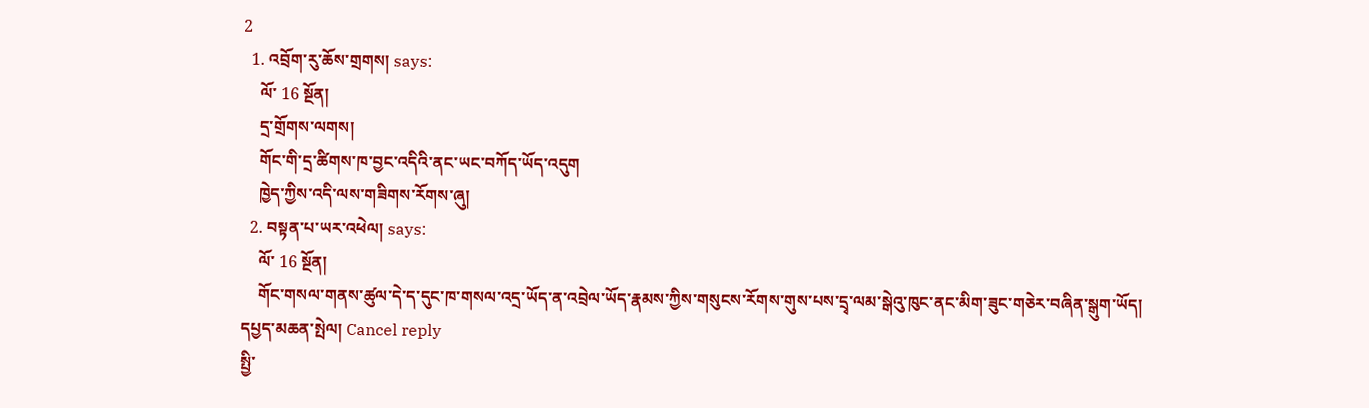2
  1. འབྲོག་རུ་ཆོས་གྲགས། says:
    ལོ་ 16 སྔོན།
    དྲ་གྲོགས་ལགས།
    གོང་གི་དྲ་ཚིགས་ཁ་བྱང་འདིའི་ནང་ཡང་བཀོད་ཡོད་འདུག
    ཁྱེད་ཀྱིས་འདི་ལས་གཟིགས་རོགས་ཞུ།
  2. བསྟན་པ་ཡར་འཕེལ། says:
    ལོ་ 16 སྔོན།
    གོང་གསལ་གནས་ཚུལ་དེ་ད་དུང་ཁ་གསལ་འདྲ་ཡོད་ན་འབྲེལ་ཡོད་རྣམས་ཀྱིས་གསུངས་རོགས་གུས་པས་དྲྭ་ལམ་སྒེའུ་ཁུང་ནང་མིག་ཟུང་གཅེར་བཞིན་སྒུག་ཡོད།
དཔྱད་མཆན་སྤེལ། Cancel reply
སྤྱི་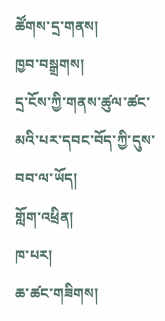ཚོགས་དྲ་གནས།
ཁྱབ་བསྒྲགས།
དྲ་ངོས་ཀྱི་གནས་ཚུལ་ཚང་མའི་པར་དབང་བོད་ཀྱི་དུས་བབ་ལ་ཡོད།
གློག་འཕྲིན།
ཁ་པར།
ཆ་ཚང་གཟིགས།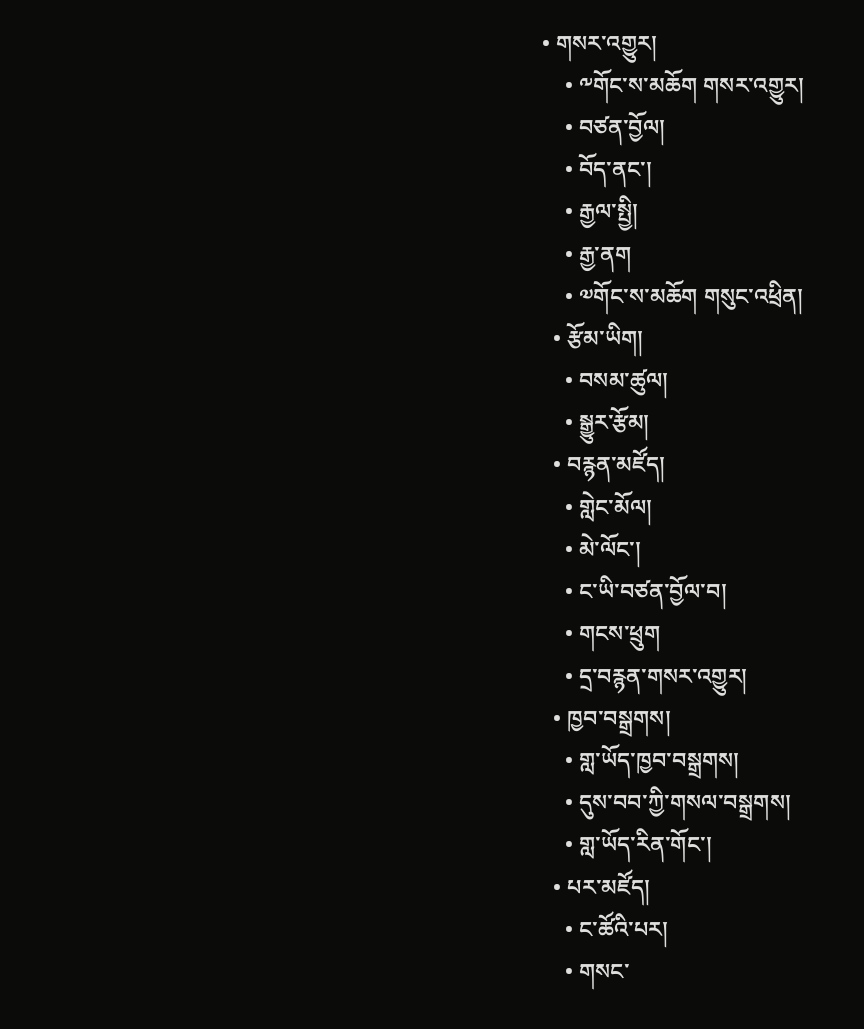• གསར་འགྱུར།
    • ༸གོང་ས་མཆོག གསར་འགྱུར།
    • བཙན་བྱོལ།
    • བོད་ནང་།
    • རྒྱལ་སྤྱི།
    • རྒྱ་ནག
    • ༧གོང་ས་མཆོག གསུང་འཕྲིན།
  • རྩོམ་ཡིག།
    • བསམ་ཚུལ།
    • སྒྱུར་རྩོམ།
  • བརྙན་མཛོད།
    • གླེང་མོལ།
    • མེ་ལོང་།
    • ང་ཡི་བཙན་བྱོལ་བ།
    • གངས་ཕྲུག
    • དྲ་བརྙན་གསར་འགྱུར།
  • ཁྱབ་བསྒྲགས།
    • གླ་ཡོད་ཁྱབ་བསྒྲགས།
    • དུས་བབ་ཀྱི་གསལ་བསྒྲགས།
    • གླ་ཡོད་རིན་གོང་།
  • པར་མཛོད།
    • ང་ཚོའི་པར།
    • གསང་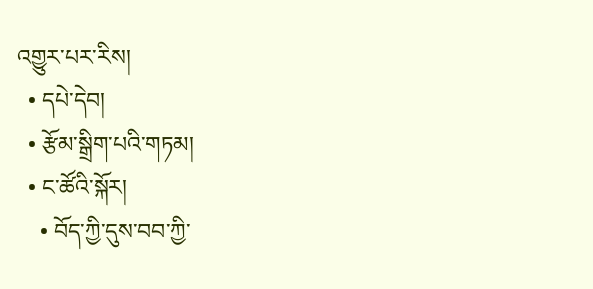འགྱུར་པར་རིས།
  • དཔེ་དེབ།
  • རྩོམ་སྒྲིག་པའི་གཏམ།
  • ང་ཚོའི་སྐོར།
    • བོད་ཀྱི་དུས་བབ་ཀྱི་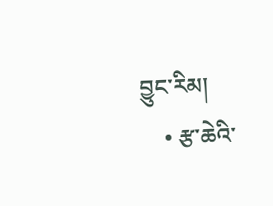བྱུང་རིམ།
    • རྩ་ཆེའི་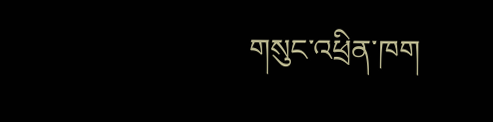གསུང་འཕྲིན་ཁག